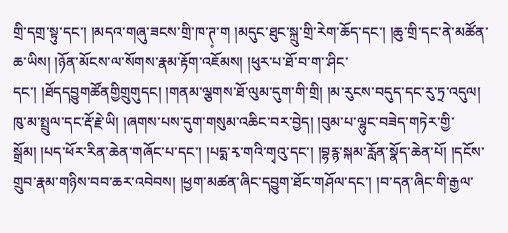གྲི་དགྲ་སྟུ་དང་། །མདའ་གཞུ་ཟངས་གྲི་ཁ་ཊ༷་ག །མདུང་ཐུང་སྐྲུ་གྲི་རེག་ཆོད་དང་། །ཆུ་གྲི་དང་ནེ་མཚོན་ཆ་ཡིས། །ཉོན་མོངས་ལ་སོགས་རྣམ་རྟོག་འཇོམས། །ཕུར་པ་ཐོ་བ་ག་་ཤིང་དང་། །ཐོདདབྱུགཚོནགྱིགྲུགུདང། །གནམ་ལྕགས་ཐོ་ལུམ་དུག་གི་གྲི། །མ་རུངས་བདུད་དང་རུ་ཏྲ་འདུལ། ཁུ་མ་སྤྲུལ་དང་རྡོ་རྗེ་ཡི། །ཞགས་པས་དུག་གསུམ་འཆིང་བར་བྱེད། །བུམ་པ་ལྷུང་བཟེད་གཏེར་གྱི་སྒྲོམ། །པད་ཕོར་རིན་ཆེན་གཞོང་པ་དང་། །པདྨ་རྭ་གའི་གྭའུ་དང་། །བྷརྙ་སྐམ་རློན་སྣོད་ཆེན་པོ། །དངོས་གྲུབ་རྣམ་གཉིས་བབ་ཆར་འབེབས། །ཕྱག་མཚན་ཞིང་དབྱུག་ཐོང་གཤོལ་དང་། །བ་དན་ཞིང་གི་རྒྱལ་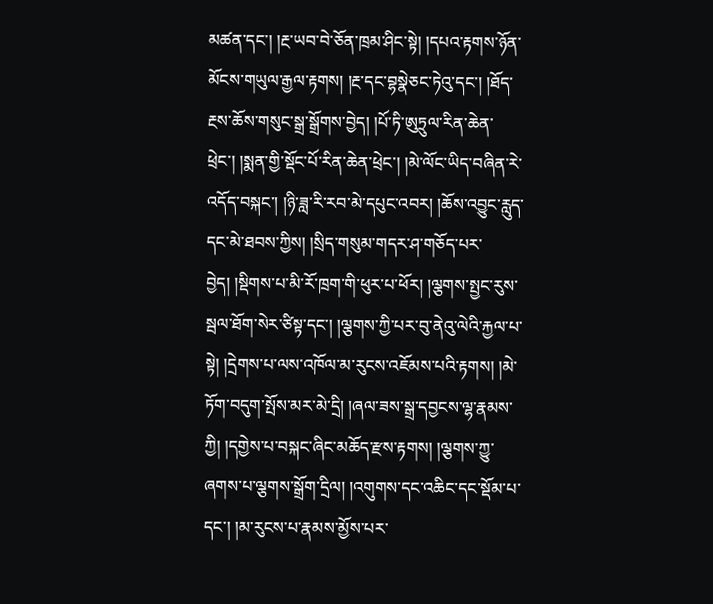མཚན་དང་། །རྔ་ཡབ་བེ་ཅོན་ཁྲམ་ཤིང་སྟེ། །དཔའ་རྟགས་ཉོན་མོངས་གཡུལ་རྒྱལ་རྟགས། །རྔ་དང་བྷསྣེཅང་ཏེའུ་དང་། །ཐོད་རྔས་ཆོས་གསུང་སྒྲ་སྒྲོགས་བྱེད། །པོ་ཏི་ཨུཏྲུལ་རིན་ཆེན་ཕྲེང་། །སྨན་གྱི་སྡོང་པོ་རིན་ཆེན་ཕྲེང་། །མེ་ལོང་ཡིད་བཞིན་རེ་འདོད་བསྐང་། །ཉི་ཟླ་རི་རབ་མེ་དཔུང་འབར། །ཆོས་འབྱུང་རླུད་དང་མེ་ཐབས་ཀྱིས། །སྲིད་གསུམ་གདར་ཤ་གཅོད་པར་བྱེད། །སྡིགས་པ་མི་རོ་ཁྲག་གི་ཕུར་པ་ཕོར། །ལྕགས་སྤྱང་རུས་སྦལ་ཐོག་སེར་ཙིསྟ་དང་། །ལྕགས་ཀྱི་པར་བུ་ནེའུ་ལེའི་རྐྱལ་པ་སྟེ། །དྲེགས་པ་ལས་འཁོལ་མ་རུངས་འཇོམས་པའི་རྟགས། །མེ་ཏོག་བདུག་སྤོས་མར་མེ་དྲི། །ཞལ་ཟས་སྒྲ་དབྱངས་ལྷ་རྣམས་ཀྱི། །དགྱེས་པ་བསྐང་ཞིང་མཆོད་རྫས་རྟགས། །ལྕགས་ཀྱུ་ཞགས་པ་ལྕགས་སྒྲོག་དྲིལ། །འགུགས་དང་འཆིང་དང་སྡོམ་པ་དང་། །མ་རུངས་པ་རྣམས་མྱོས་པར་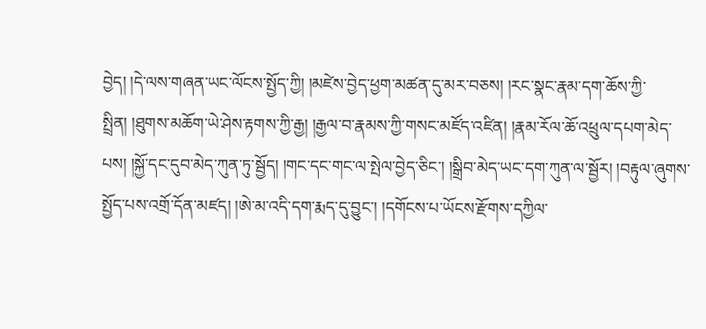བྱེད། །དེ་ལས་གཞན་ཡང་ལོངས་སྤྱོད་ཀྱི། །མཛེས་བྱེད་ཕྱག་མཚན་དུ་མར་བཅས། །རང་སྣང་རྣམ་དག་ཆོས་ཀྱི་སྤྲིན། །ཐུགས་མཆོག་ཡེ་ཤེས་རྟགས་ཀྱི་རྒྱ། །རྒྱལ་བ་རྣམས་ཀྱི་གསང་མཛོད་འཛིན། །རྣམ་རོལ་ཆོ་འཕྲུལ་དཔག་མེད་པས། །སྐྱོ་དང་དུབ་མེད་ཀུན་ཏུ་སྦྱོད། །གང་དང་གང་ལ་སྤེལ་བྱེད་ཅིང་། །སྒྲིབ་མེད་ཡང་དག་ཀུན་ལ་སྦྱོར། །བརྟུལ་ཞུགས་སྤྱོད་པས་འགྲོ་དོན་མཛད། །ཨེ་མ་འདི་དག་རྨད་དུ་བྱུང་། །དགོངས་པ་ཡོངས་རྫོགས་དཀྱིལ་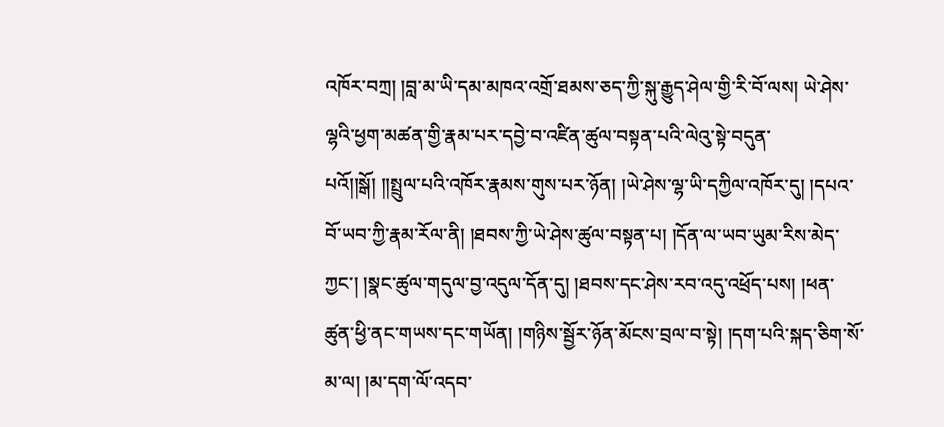འཁོར་བཀྲ། །བླ་མ་ཡི་དམ་མཁའ་འགྲོ་ཐམས་ཅད་ཀྱི་སྐུ་རྒྱུད་ཤེལ་གྱི་རི་བོ་ལས། ཡེ་ཤེས་ལྷའི་ཕྱག་མཚན་གྱི་རྣམ་པར་དབྱེ་བ་འཛིན་ཚུལ་བསྟན་པའི་ལེའུ་སྟེ་བདུན་པའོ།།སྒོ། །།སྤྲུལ་པའི་འཁོར་རྣམས་གུས་པར་ཉོན། །ཡེ་ཤེས་ལྷ་ཡི་དཀྱིལ་འཁོར་དུ། །དཔའ་བོ་ཡབ་ཀྱི་རྣམ་རོལ་ནི། །ཐབས་ཀྱི་ཡེ་ཤེས་ཚུལ་བསྟན་པ། །དོན་ལ་ཡབ་ཡུམ་རིས་མེད་ཀྱང་། །སྣང་ཚུལ་གདུལ་བྱ་འདུལ་དོན་དུ། །ཐབས་དང་ཤེས་རབ་འདུ་འཕྲོད་པས། །ཕན་ཚུན་ཕྱི་ནང་གཡས་དང་གཡོན། །གཉིས་སྦྱོར་ཉོན་མོངས་བྲལ་བ་སྟེ། །དག་པའི་སྐད་ཅིག་སོ་མ་ལ། །མ་དག་ལོ་འདབ་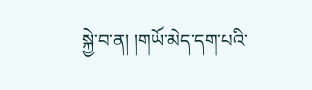སྐྱེ་བ་ན། །གཡོ་མེད་དག་པའི་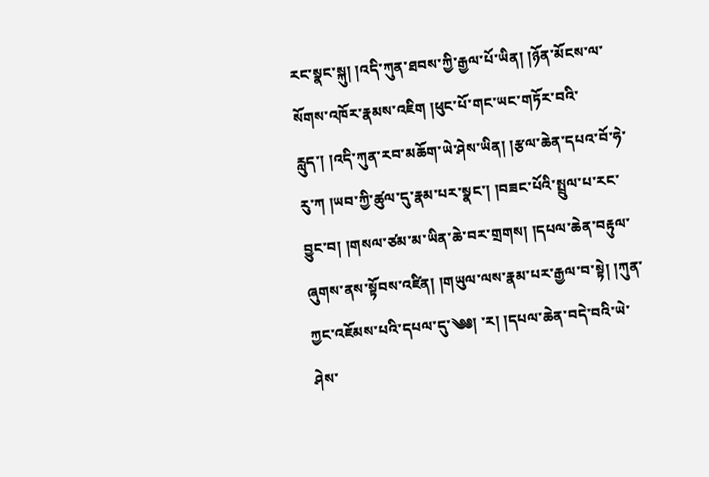རང་སྣང་སྐུ། །འདི་ཀུན་ཐབས་ཀྱི་རྒྱལ་པོ་ཡིན། །ཉོན་མོངས་ལ་སོགས་འཁོར་རྣམས་འཇིག །ཕུང་པོ་གང་ཡང་གཏོར་བའི་རླུད་། །འདི་ཀུན་རབ་མཆོག་ཡེ་ཤེས་ཡིན། །རྩལ་ཆེན་དཔའ་བོ་ཧེ་རུ་ཀ །ཡབ་ཀྱི་ཚུལ་དུ་རྣམ་པར་སྣང་། །བཟང་པོའི་སྤྲུལ་པ་རང་བྱུང་བ། །གསལ་ཙམ་མ་ཡིན་ཆེ་བར་གྲགས། །དཔལ་ཆེན་བརྟུལ་ཞུགས་ནས་སྟོབས་འཛིན། །གཡུལ་ལས་རྣམ་པར་རྒྱལ་བ་སྟེ། །ཀུན་ཀྱང་འཇོམས་པའི་དཔལ་དུ་༄༅། ་ར། །དཔལ་ཆེན་བདེ་བའི་ཡེ་ཤེས་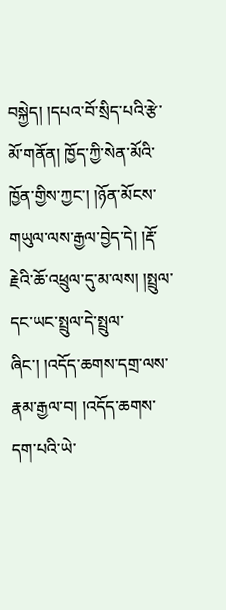བསྐྱེད། །དཔའ་བོ་སྲིད་པའི་རྩེ་མོ་གནོན། ཁྱོད་ཀྱི་སེན་མོའི་ཁྱོན་གྱིས་ཀྱང་། །ཉོན་མོངས་གཡུལ་ལས་རྒྱལ་བྱེད་དེ། །རྡོ་རྗེའི་ཆོ་འཕྲུལ་དུ་མ་ལས། །སྤྲུལ་དང་ཡང་སྤྲུལ་དེ་སྤྲུལ་ཞིང་། །འདོད་ཆགས་དགྲ་ལས་རྣམ་རྒྱལ་བ། །འདོད་ཆགས་དག་པའི་ཡེ་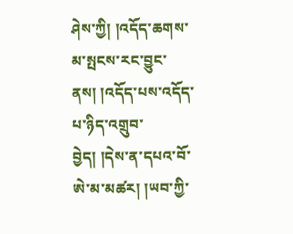ཤེས་ཀྱི། །འདོད་ཆགས་མ་སྤངས་རང་བྱུང་ནས། །འདོད་པས་འདོད་པ་ཉིད་འགྲུབ་བྱེད། །དེས་ན་དཔའ་བོ་ཨེ་མ་མཚར། །ཡབ་ཀྱི་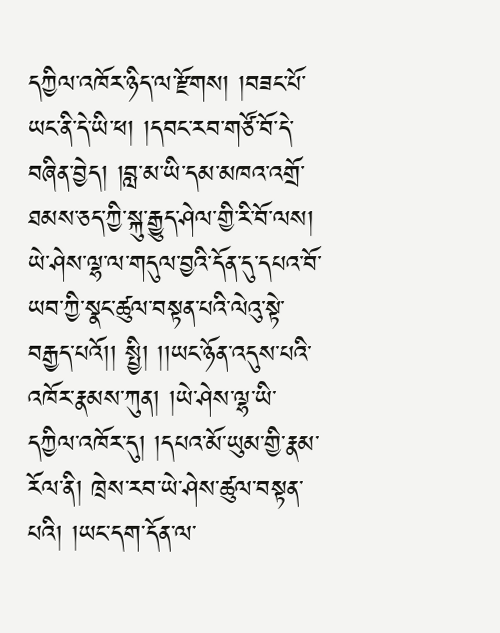དཀྱིལ་འཁོར་ཉིད་ལ་རྫོགས། །བཟང་པོ་ཡང་ནི་དེ་ཡི་ཕ། །དབང་རབ་གཙོ་བོ་དེ་བཞིན་བྱེད། །བླ་མ་ཡི་དམ་མཁའ་འགྲོ་ཐམས་ཅད་ཀྱི་སྐུ་རྒྱུད་ཤེལ་གྱི་རི་བོ་ལས། ཡེ་ཤེས་ལྷ་ལ་གདུལ་བྱའི་དོན་དུ་དཔའ་བོ་ཡབ་ཀྱི་སྣང་ཚུལ་བསྟན་པའི་ལེའུ་སྟེ་བརྒྱད་པའོ།། སྤྱི། །།ཡང་ཉོན་འདུས་པའི་འཁོར་རྣམས་ཀུན། །ཡེ་ཤེས་ལྷ་ཡི་དཀྱིལ་འཁོར་དུ། །དཔའ་མོ་ཡུམ་གྱི་རྣམ་རོལ་ནི། ཁྲེས་རབ་ཡེ་ཤེས་ཚུལ་བསྟན་པའི། །ཡང་དག་དོན་ལ་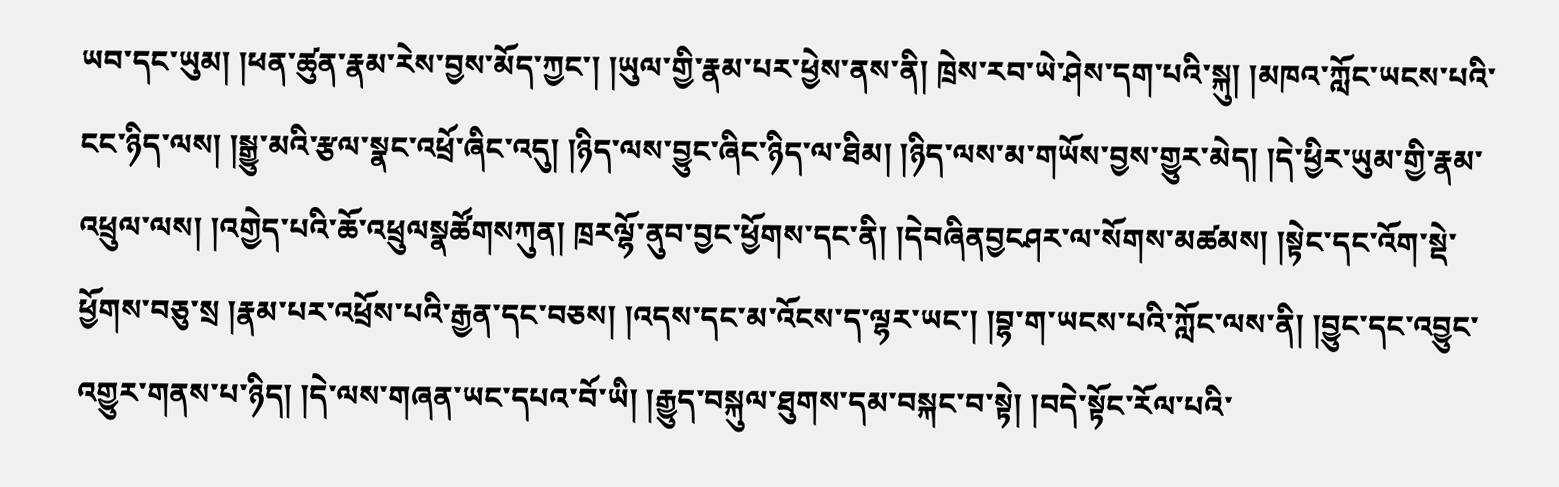ཡབ་དང་ཡུམ། །ཕན་ཚུན་རྣམ་རེས་བྱས་མོད་ཀྱང་། །ཡུལ་གྱི་རྣམ་པར་ཕྱེས་ནས་ནི། ཁྲེས་རབ་ཡེ་ཤེས་དག་པའི་སྐུ། །མཁའ་ཀློང་ཡངས་པའི་ངང་ཉིད་ལས། །སྒྱུ་མའི་རྩལ་སྣང་འཕྲོ་ཞིང་འདུ། །ཉིད་ལས་བྱུང་ཞིང་ཉིད་ལ་ཐིམ། །ཉིད་ལས་མ་གཡོས་བྱས་གྱུར་མེད། །དེ་ཕྱིར་ཡུམ་གྱི་རྣམ་འཕྲུལ་ལས། །འགྱེད་པའི་ཆོ་འཕྲུལསྣཚོགསཀུན། ཁྲརལྷོ་ནུབ་བྱང་ཕྱོགས་དང་ནི། །དེབཞིནབྱངཤར་ལ་སོགས་མཚམས། །སྟེང་དང་འོག་སྡེ་ཕྱོགས་བཅུ་སྲ །རྣམ་པར་འཕྲོས་པའི་རྒྱན་དང་བཅས། །འདས་དང་མ་འོངས་ད་ལྷར་ཡང་། །བྷ་ག་ཡངས་པའི་ཀློང་ལས་ནི། །བྱུང་དང་འབྱུང་འགྱུར་གནས་པ་ཉིད། །དེ་ལས་གཞན་ཡང་དཔའ་བོ་ཡི། །རྒྱུད་བསྐུལ་ཐུགས་དམ་བསྐང་བ་སྟེ། །བདེ་སྟོང་རོལ་པའི་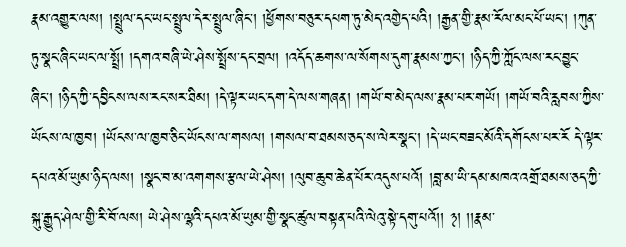རྣམ་འགྱུར་ལས། །སྤྲུལ་དང་ཡང་སྤྲུལ་དེར་སྤྲུལ་ཞིང་། །ཕྱོགས་བཅུར་དཔག་ཏུ་མེད་འགྱེད་པའི། །རྒྱན་གྱི་རྣམ་རོལ་མང་པོ་ཡང་། །ཀུན་ཏུ་སྣང་ཞིང་ཡང་ལ་སྤྲོ། །དགའ་བཞི་ཡེ་ཤེས་སྤྲོས་དང་བྲལ། །འདོད་ཆགས་ལ་སོགས་དུག་རྣམས་ཀྱང་། །ཉིད་ཀྱི་ཀློང་ལས་རང་བྱུང་ཞིང་། །ཉིད་ཀྱི་དབྱིངས་ལས་རང་སར་ཐིམ། །དེ་ལྟར་ཡང་དག་དེ་ལས་གཞན། །གཡོ་བ་མེད་ལས་རྣམ་པར་གཡོ། །གཡོ་བའི་རླབས་ཀྱིས་ཡོངས་ལ་ཁྱབ། །ཡོངས་ལ་ཁྱབ་ཅིང་ཡོངས་ལ་གསལ། །གསལ་བ་ཐམས་ཅད་ས་ལེར་སྣང་། །དེ་ཡང་བཟང་མོའི་དགོངས་པར་རོ དེ་ལྟར་དཔའ་མོ་ཡུམ་ཉིད་ལས། །སྣང་བ་མ་འགགས་རྩལ་ཡེ་ཤེས། །ལུབ་ཆུབ་ཆེན་པོར་འདུས་པའོ། །བླ་མ་ཡི་དམ་མཁའ་འགྲོ་ཐམས་ཅད་ཀྱི་སྐུ་རྒྱུད་ཤེལ་གྱི་རི་བོ་ལས། ཡེ་ཤེས་ལྷའི་དཔའ་མོ་ཡུམ་གྱི་སྣང་ཚུལ་བསྟན་པའི་ལེའུ་སྟེ་དགུ་པའོ།། ྅། །།རྣམ་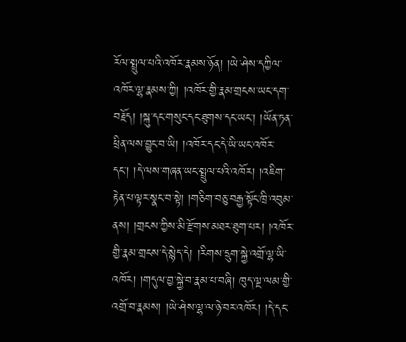རོལ་སྤྲུལ་པའི་འཁོར་རྣམས་ཉོན། །ཡེ་ཤེས་དཀྱིལ་འཁོར་ལྷ་རྣམས་ཀྱི། །འཁོར་གྱི་རྣམ་གྲངས་ཡང་དག་བརྗོད། །སྐུ་དང་གསུང་དང་ཐུགས་དང་ཡང་། །ཡོན་ཏན་ཕྲིན་ལས་བྱུང་བ་ཡི། །འཁོར་དང་དེ་ཡི་ཡང་འཁོར་དང་། །དེ་ལས་གཞན་ཡང་སྤྲུལ་པའི་འཁོར། །འཇིག་རྟེན་པ་ལྟར་སྣང་བ་སྟེ། །གཅིག་བཅུ་བརྒྱ་སྟོང་ཁྲི་འབུམ་ནས། །གྲངས་ཀྱིས་མི་རྫོགས་མཐར་ཐུག་པར། །འཁོར་གྱི་རྣམ་གྲངས་དེ་སྙེད་དེ། །རིགས་དྲུག་སྐྱེ་འགྲོ་ལྷ་ཡི་འཁོར། །གདུལ་བྱ་སྐྱེ་བ་རྣམ་པ་བཞི། ཁུད་ལྔ་ལམ་གྱི་འགྲོ་བ་རྣམས། །ཡེ་ཤེས་ལྷ་ལ་ཉེ་བར་འཁོར། །དེ་དང་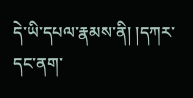དེ་ཡི་དཔལ་རྣམས་ནི། །དཀར་དང་ནག་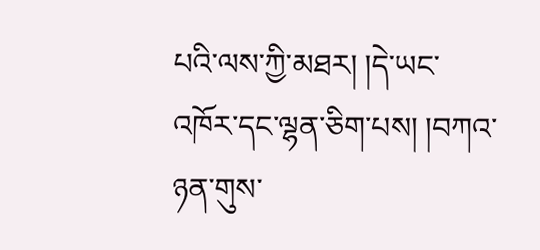པའི་ལས་ཀྱི་མཐར། །དེ་ཡང་འཁོར་དང་ལྷན་ཅིག་པས། །བཀའ་ཉན་གུས་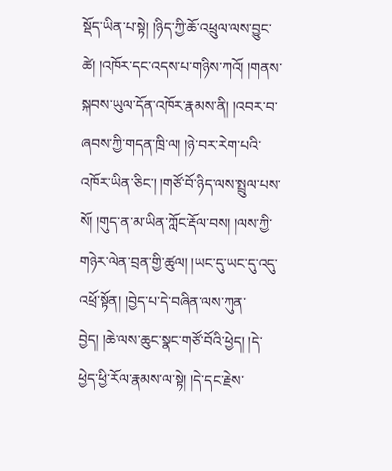སྡོད་ཡིན་པ་སྟེ། །ཉིད་ཀྱི་ཆོ་འཕྲུལ་ལས་བྱུང་ཚེ། །འཁོར་དང་འདས་པ་གཉིས་ཀའོ། །གནས་སྐབས་ཡུལ་དོན་འཁོར་རྣམས་ནི། །འབར་བ་ཞབས་ཀྱི་གདན་ཁྲི་ལ། །ཉེ་བར་རེག་པའི་འཁོར་ཡིན་ཅིང་། །གཙོ་བོ་ཉིད་ལས་སྤྲུལ་པས་སོ། །གུད་ན་མ་ཡིན་ཀློང་རྡོལ་བས། །ལས་ཀྱི་གཉེར་ལེན་བྲན་གྱི་ཚུལ། །ཡང་དུ་ཡང་དུ་འདུ་འཕྲོ་སྟོན། །བྱེད་པ་དེ་བཞིན་ལས་ཀུན་བྱེད། །ཆེ་ལས་ཆུང་སྣང་གཙོ་བོའི་ཕྱེད། །དེ་ཕྱེད་ཕྱི་རོལ་རྣམས་ལ་སྟེ། །དེ་དང་རྗེས་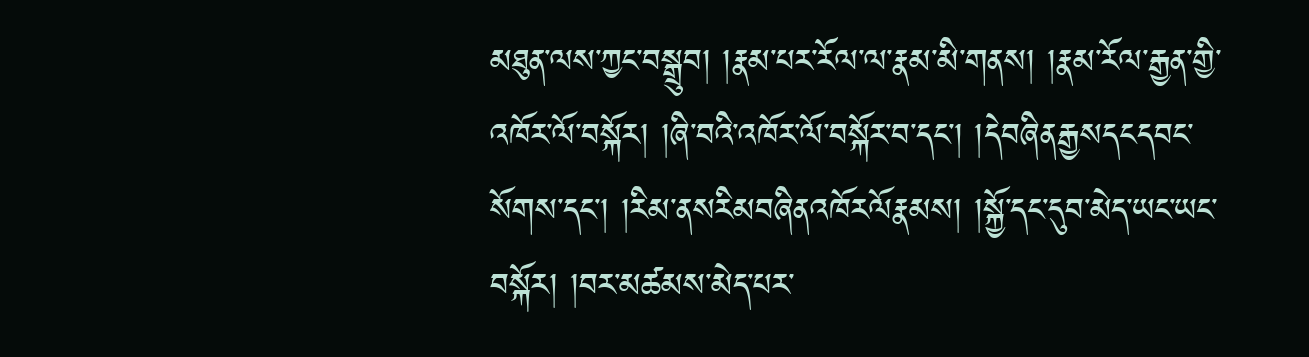མཐུན་ལས་ཀྱང་བསྒྲུབ། །རྣམ་པར་རོལ་ལ་རྣམ་མི་གནས། །རྣམ་རོལ་རྒྱན་གྱི་འཁོར་ལོ་བསྐོར། །ཞི་བའི་འཁོར་ལོ་བསྐོར་བ་དང་། །དེབཞིནརྒྱསདངདབང་སོགས་དང་། །རིམ་ནསརིམབཞིནའཁོརལོརྣམས། །སྐྱོ་དང་དུབ་མེད་ཡང་ཡང་བསྐོར། །བར་མཚམས་མེད་པར་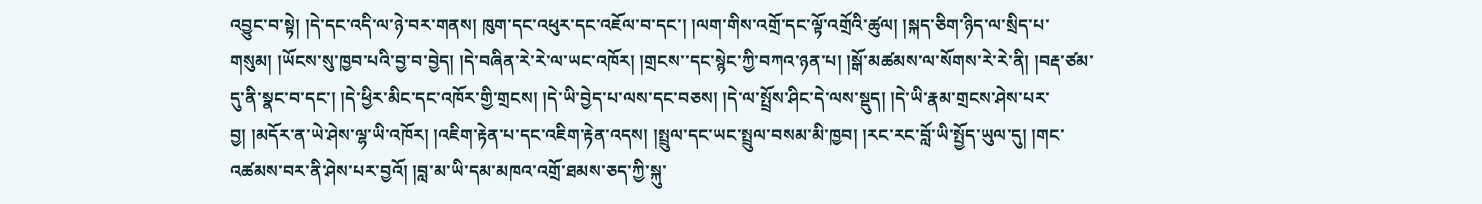འབྱུང་བ་སྟེ། །དེ་དང་འདི་ལ་ཉེ་བར་གནས། ཁུག་དང་འཕུར་དང་འཇོལ་བ་དང་། །ལག་གིས་འགྲོ་དང་ལྟོ་འགྲོའི་ཚུལ། །སྐད་ཅིག་ཉིད་ལ་སྲིད་པ་གསུམ། །ཡོངས་སུ་ཁྱབ་པའི་བྱ་བ་བྱེད། །དེ་བཞིན་རེ་རེ་ལ་ཡང་འཁོར། །གྲངས་་དང་སྙེང་ཀྱི་བཀའ་ཉན་པ། །སྒོ་མཚམས་ལ་སོགས་རེ་རེ་ནི། །བརྡ་ཙམ་དུ་ནི་སྣང་བ་དང་། །དེ་ཕྱིར་མིང་དང་འཁོར་གྱི་གྲངས། །དེ་ཡི་བྱེད་པ་ལས་དང་བཅས། །དེ་ལ་སྤྲོས་ཤིང་དེ་ལས་སྡུད། །དེ་ཡི་རྣམ་གྲངས་ཤེས་པར་བྱ། །མདོར་ན་ཡེ་ཤེས་ལྷ་ཡི་འཁོར། །འཇིག་རྟེན་པ་དང་འཇིག་རྟེན་འདས། །སྤྲུལ་དང་ཡང་སྤྲུལ་བསམ་མི་ཁྱབ། །རང་རང་བློ་ཡི་སྤྱོད་ཡུལ་དུ། །གང་འཚམས་བར་ནི་ཤེས་པར་བྱའོ། །བླ་མ་ཡི་དམ་མཁའ་འགྲོ་ཐམས་ཅད་ཀྱི་སྐུ་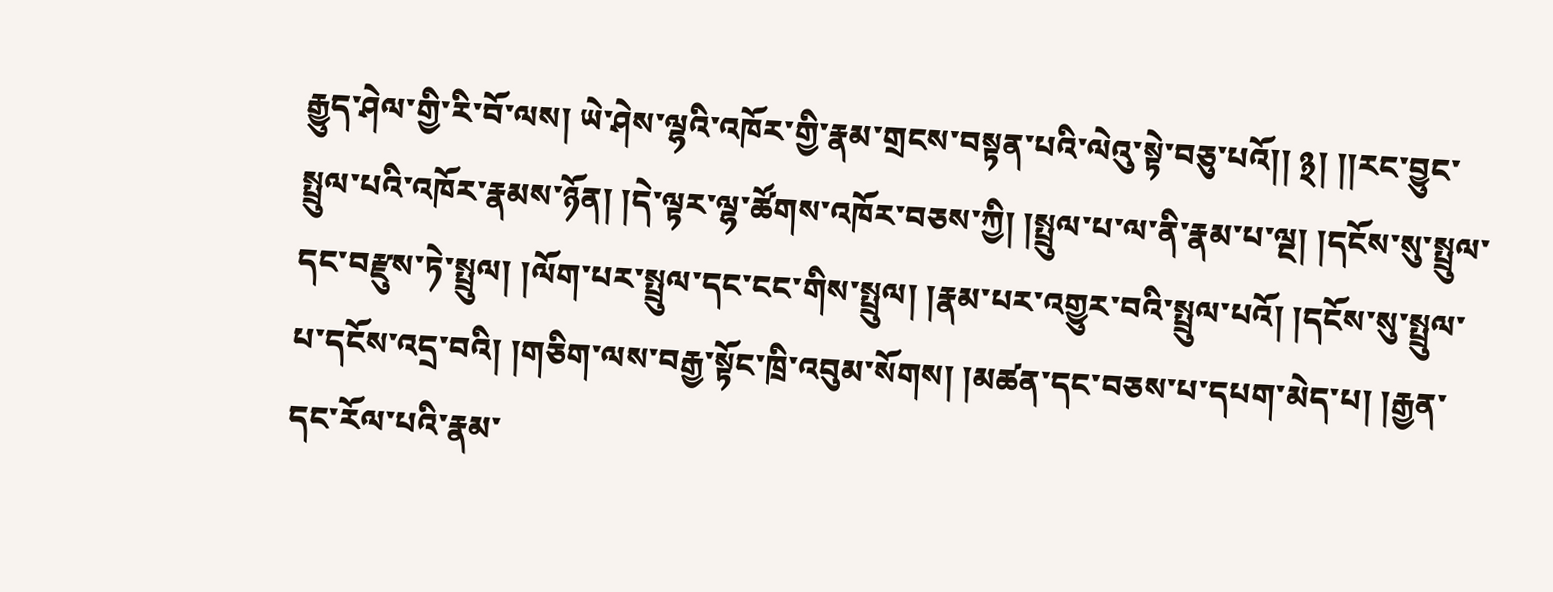རྒྱུད་ཤེལ་གྱི་རི་བོ་ལས། ཡེ་ཤེས་ལྷའི་འཁོར་གྱི་རྣམ་གྲངས་བསྟན་པའི་ལེའུ་སྟེ་བཅུ་པའོ།། ྅། །།རང་བྱུང་སྤྲུལ་པའི་འཁོར་རྣམས་ཉོན། །དེ་ལྟར་ལྷ་ཚོགས་འཁོར་བཅས་ཀྱི། །སྤྲུལ་པ་ལ་ནི་རྣམ་པ་ལྔ། །དངོས་སུ་སྤྲུལ་དང་བརྫུས་ཏེ་སྤྲུལ། །ལོག་པར་སྤྲུལ་དང་ངང་གིས་སྤྲུལ། །རྣམ་པར་འགྱུར་བའི་སྤྲུལ་པའོ། །དངོས་སུ་སྤྲུལ་པ་དངོས་འདྲ་བའི། །གཅིག་ལས་བརྒྱ་སྟོང་ཁྲི་འབུམ་སོགས། །མཚན་དང་བཅས་པ་དཔག་མེད་པ། །རྒྱན་དང་རོལ་པའི་རྣམ་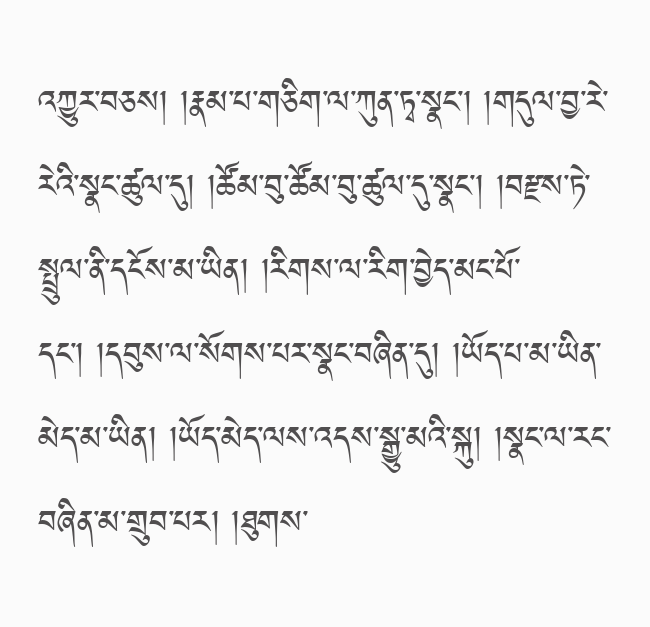འཀྱུར་བཅས། །རྣམ་པ་གཅིག་ལ་ཀུན་ཏྭ་སྣང་། །གདུལ་བྱ་རེ་རེའི་སྣང་ཚུལ་དུ། །ཚོམ་བུ་ཚོམ་བུ་ཚུལ་དུ་སྣང་། །བརྫས་ཏེ་སྤྲུལ་ནི་དངོས་མ་ཡིན། །རིགས་ལ་རིག་བྱེད་མང་པོ་དང་། །དབུས་ལ་སོགས་པར་སྣང་བཞིན་དུ། །ཡོད་པ་མ་ཡིན་མེད་མ་ཡིན། །ཡོད་མེད་ལས་འདས་སྒྱུ་མའི་སྐུ། །སྣང་ལ་རང་བཞིན་མ་གྲུབ་པར། །ཐུགས་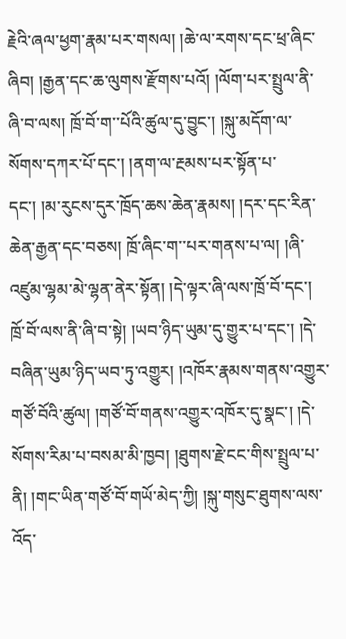རྗེའི་ཞལ་ཕྱག་རྣམ་པར་གསལ། །ཆེ་ལ་རགས་དང་ཕྲ་ཞིང་ཞིབ། །རྒྱན་དང་ཆ་ལུགས་རྫོགས་པའོ། །ལོག་པར་སྤྲུལ་ནི་ཞི་བ་ལས། ཁྲོ་བོ་ག་་པོའི་ཚུལ་དུ་བྱུང་། །སྐུ་མདོག་ལ་སོགས་དཀར་པོ་དང་། །ནག་ལ་རྔམས་པར་སྟོན་པ་དང་། །མ་རུངས་དུར་ཁྲོད་ཆས་ཆེན་རྣམས། །དར་དང་རིན་ཆེན་རྒྱན་དང་བཅས། ཁྲོ་ཞིང་ག་་པར་གནས་པ་ལ། །ཞི་འཛུམ་ལྷམ་མེ་ལྷན་ནེར་སྟོན། །དེ་ལྟར་ཞི་ལས་ཁྲོ་བོ་དང་། ཁྲོ་བོ་ལས་ནི་ཞི་བ་སྟེ། །ཡབ་ཉིད་ཡུམ་དུ་གྱུར་པ་དང་། །དེ་བཞིན་ཡུམ་ཉིད་ཡབ་ཏུ་འགྱུར། །འཁོར་རྣམས་གནས་འགྱུར་གཙོ་བོའི་ཚུལ། །གཙོ་བོ་གནས་འགྱུར་འཁོར་དུ་སྣང་། །དེ་སོགས་རིམ་པ་བསམ་མི་ཁྱབ། །ཐུགས་རྗེ་ངང་གིས་སྤྲུལ་པ་ནི། །གང་ཡིན་གཙོ་བོ་གཡོ་མེད་ཀྱི། །སྐུ་གསུང་ཐུགས་ལས་འོད་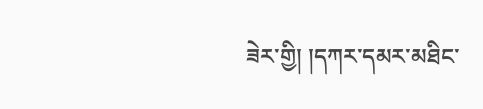ཟེར་གྱི། །དཀར་དམར་མཐིང་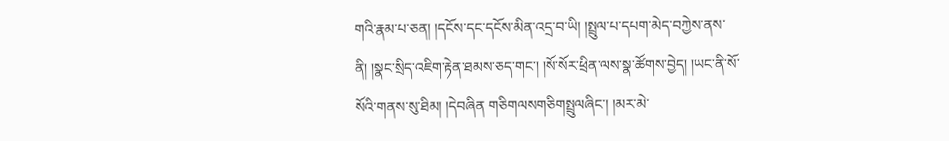གའི་རྣམ་པ་ཅན། །དངོས་དང་དངོས་མིན་འདྲ་བ་ཡི། །སྤྲུལ་པ་དཔག་མེད་བཀྱེས་ནས་ནི། །སྣང་སྲིད་འཇིག་རྟེན་ཐམས་ཅད་གང་། །སོ་སོར་ཕྲིན་ལས་སྣ་ཚོགས་བྱེད། །ཡང་ནི་སོ་སོའི་གནས་སུ་ཐིམ། །དེབཞིན གཅིགལསགཅིགསྤྲུལཞིང་། །མར་མེ་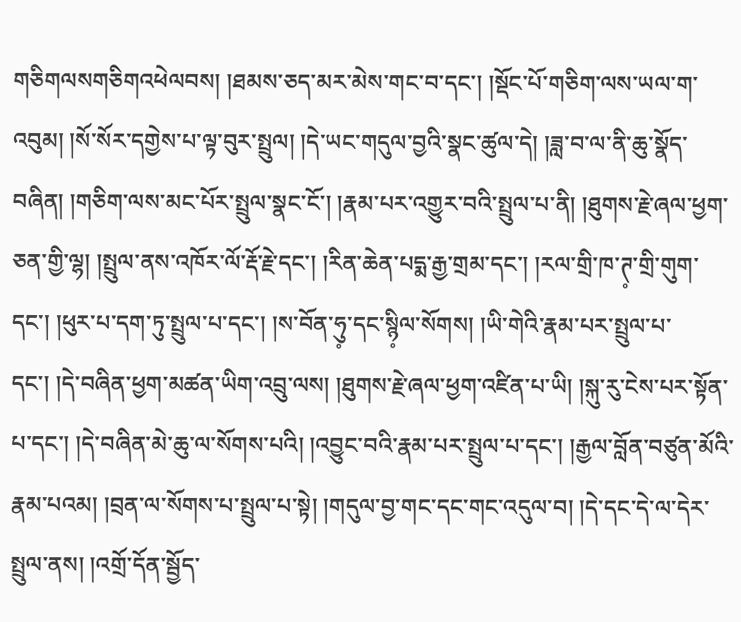གཅིགལསགཅིགའཕེལབས། །ཐམས་ཅད་མར་མེས་གང་བ་དང་། །སྡོང་པོ་གཅིག་ལས་ཡལ་ག་འབུམ། །སོ་སོར་དགྱེས་པ་ལྟ་བུར་སྤྲུལ། །དེ་ཡང་གདུལ་བྱའི་སྣང་ཚུལ་དེ། །ཟླ་བ་ལ་ནི་ཆུ་སྣོད་བཞིན། །གཅིག་ལས་མང་པོར་སྤྲུལ་སྣང་ངོ་། །རྣམ་པར་འགྱུར་བའི་སྤྲུལ་པ་ནི། །ཐུགས་རྗེ་ཞལ་ཕྱག་ཅན་གྱི་ལྷ། །སྤྲུལ་ནས་འཁོར་ལོ་རྡོ་རྗེ་དང་། །རིན་ཆེན་པདྨ་རྒྱ་གྲམ་དང་། །རལ་གྲི་ཁ་ཊ༷་གྲི་གུག་དང་། །ཕུར་པ་དག་ཏུ་སྤྲུལ་པ་དང་། །ས་བོན་ཧུ༷་དང་སྙི༷ལ་སོགས། །ཡི་གེའི་རྣམ་པར་སྤྲུལ་པ་དང་། །དེ་བཞིན་ཕྱག་མཚན་ཡིག་འབྲུ་ལས། །ཐུགས་རྗེ་ཞལ་ཕྱག་འཛིན་པ་ཡི། །སྐུ་རུ་ངེས་པར་སྟོན་པ་དང་། །དེ་བཞིན་མེ་ཆུ་ལ་སོགས་པའི། །འབྱུང་བའི་རྣམ་པར་སྤྲུལ་པ་དང་། །རྒྱལ་བློན་བཙུན་མོའི་རྣམ་པའམ། །བྲན་ལ་སོགས་པ་སྤྲུལ་པ་སྟེ། །གདུལ་བྱ་གང་དང་གང་འདུལ་བ། །དེ་དང་དེ་ལ་དེར་སྤྲུལ་ནས། །འགྲོ་དོན་སྦྱོད་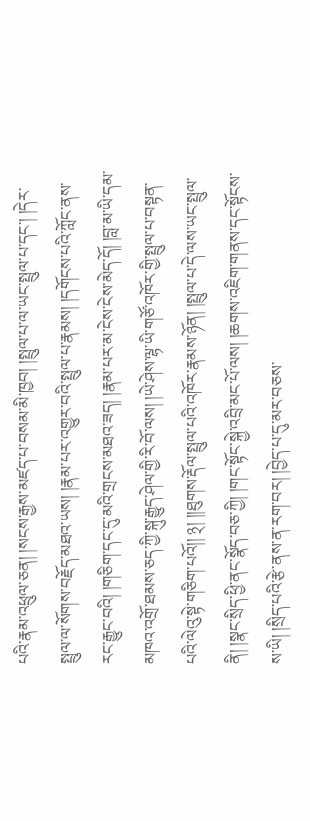པའི་རྣམ་འཕྲུལ་ཅན། །སངས་རྒྱས་མཛད་པ་བསམ་མི་ཁྱབ། །སྤྲུལ་པ་ལ་ཡང་སྤྲུལ་པ་དང་། །དེར་སྤྲུལ་ལ་སོགས་བརྗོད་མཐའ་ཡས། །རྣམ་པར་འགྱུར་བའི་སྤྲུལ་པ་རྣམས། །དགོངས་པའི་ཀློང་ནས་རང་རྒྱུང་བའི། །གཅིག་དང་དུ་མའི་གྲངས་མཐའ་ཟད། །རྣམ་པར་མ་ངེས་ངེས་མེད་དོ། །བླ་མ་ཡི་དམ་མཁའ་འགྲོ་ཐམས་ཅད་ཀྱི་སྐུ་རྒྱུད་ཤེལ་གྱི་རི་བོ་ལས། །ཡེ་ཤེས་ལྷ་ཡི་གཙོ་འཁོར་གྱི་སྤྲུལ་པ་བསྟན་པའི་ལེའུ་སྟེ་གཅིག་པའོ།། ྅། །།ཐུགས་རྡོལ་སྤྲུལ་པའི་འཁོར་རྣམས་ཉོན། །སྤྲུལ་པ་དེ་ལས་ཡང་སྤྲུལ་ནི། །སྣང་སྲིད་ཕྱི་ནང་སྣོད་བཅ་ཀྱི། །གང་སྟོང་སྐྱེ་འབྲི་མང་པོ་ལས། །ཆགས་འཇིག་གནས་དང་སྟོངས་ས་ཡི། །སྲིད་པའི་རྩེ་ནས་ན་རག་བར། །བྱེད་པ་དུ་མར་བཅས་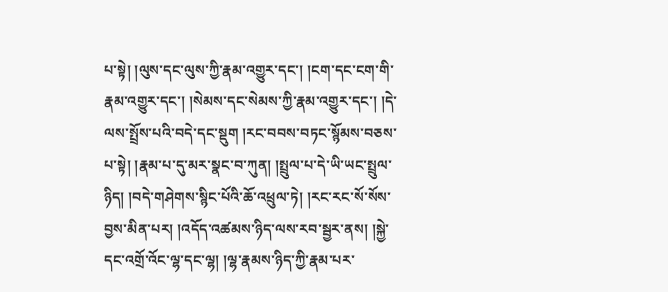པ་སྟེ། །ལུས་དང་ལུས་ཀྱི་རྣམ་འགྱུར་དང་། །ངག་དང་ངག་གི་རྣམ་འགྱུར་དང་། །སེམས་དང་སེམས་ཀྱི་རྣམ་འགྱུར་དང་། །དེ་ལས་སྤྲོས་པའི་བདེ་དང་སྡུག །རང་བབས་བཏང་སྙོམས་བཅས་པ་སྟེ། །རྣམ་པ་དུ་མར་སྣང་བ་ཀུན། །སྤྲུལ་པ་དེ་ཡི་ཡང་སྤྲུལ་ཉིད། །བདེ་གཤེགས་སྙིང་པོའི་ཆོ་འཕྲུལ་ཏེ། །རང་རང་སོ་སོས་བྱས་མིན་པར། །འདོད་འཚམས་ཉིད་ལས་རབ་སྦྱར་ནས། །སྐྱེ་དང་འགྲོ་འོང་ལྷ་དང་ལྷ། །ལྷ་རྣམས་ཉིད་ཀྱི་རྣམ་པར་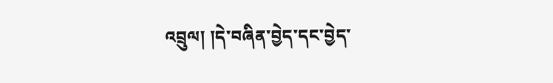འབྲུལ། །དེ་བཞིན་བྱེད་དང་བྱེད་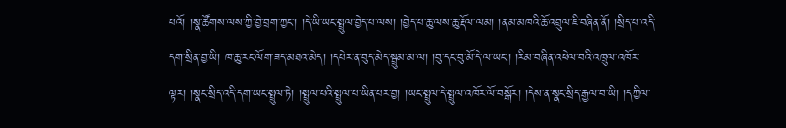པའོ། །སྣ་ཚོགས་ལས་ཀྱི་བྱེ་བྲག་ཀྱང་། །དེ་ཡི་ཡང་སྤྲུལ་བྱེད་པ་ལས། །བྱེད་པ་ཆུ་ལས་ཆུ་རྡོལ་ལམ། །ནམ་མཁའི་ཆོ་འབྲུལ་ཇི་བཞིན་ནོ། །སྲིད་པ་འདི་དག་སྲིན་བྱ་ཡི། ཁ་ཆུ་རང་ལོག་ཟད་མཐའ་མེད། །དཔེར་ན་བུད་མེད་སྦྲུམ་མ་ལ། །བུ་དང་བུ་མོ་དེ་ལ་ཡང་། །རིམ་བཞིན་འཕེལ་བའི་འཁྲུལ་འཁོར་ལྟར། །སྣང་སྲིད་འདི་དག་ཡང་སྤྲུལ་ཏེ། །སྤྲུལ་པའི་སྤྲུལ་པ་ཡིན་པར་བྱ། །ཡང་སྤྲུལ་དེ་སྤྲུལ་འཁོར་ལོ་བསྒོར། །དེས་ན་སྣང་སྲིད་རྒྱལ་བ་ཡི། །དཀྱིལ་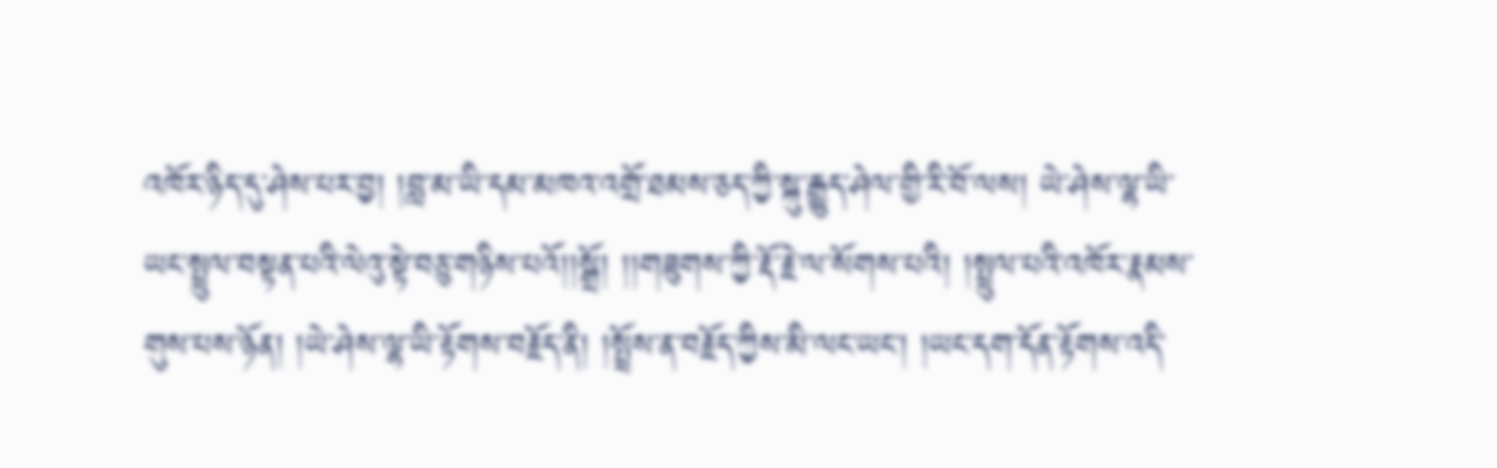འཁོར་ཉིད་དུ་ཤེས་པར་བྱ། །བླ་མ་ཡི་དམ་མཁའ་འགྲོ་ཐམས་ཅད་ཀྱི་སྐུ་རྒྱུད་ཤེལ་གྱི་རི་བོ་ལས། ཡེ་ཤེས་ལྷ་ཡི་ཡང་སྤྲུལ་བསྟན་པའི་ལེའུ་སྟེ་བཅུ་གཉིས་པའོ།།སྒྲོ། །།གཟུགས་ཀྱི་རྡོ་རྗེ་ལ་སོགས་པའི། །སྤྲུལ་པའི་འཁོར་རྣམས་གུས་པས་ཉོན། །ཡེ་ཤེས་ལྷ་ཡི་རྟོགས་བརྗོད་ནི། །སྤྲོས་ན་བརྗོད་ཀྱིས་མི་ལང་ཡང་། །ཡང་དག་དོན་རྟོགས་འདི་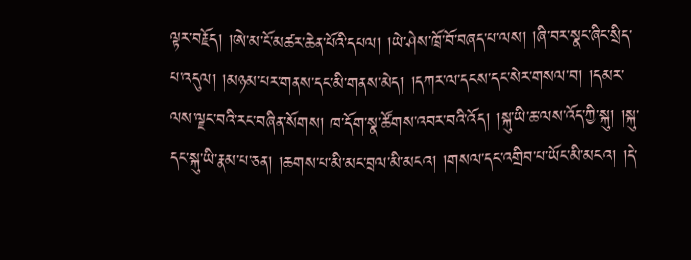ལྟར་བརྗོད། །ཨེ་མ་ངོ་མཚར་ཆེན་པོའི་དཔལ། །ཡེ་ཤེས་ཁྲོ་བོ་བཞད་པ་ལས། །ཞི་བར་སྣང་ཞིང་སྲིད་པ་འདུལ། །མཉམ་པར་གནས་དང་མི་གནས་མེད། །དཀར་ལ་དངས་དང་སེར་གསལ་བ། །དམར་ལས་ལྗང་བའི་རང་བཞིན་སོགས། ཁ་དོག་སྣ་ཚོགས་འབར་བའི་འོད། །སྐུ་ཡི་ཆ་ལས་འོད་ཀྱི་སྐུ། །སྐུ་དང་སྐུ་ཡི་རྣམ་པ་ཅན། །ཆགས་པ་མི་མང་བྲལ་མི་མངའ། །གསལ་དང་འགྲིབ་པ་ཡོང་མི་མངའ། །དེ་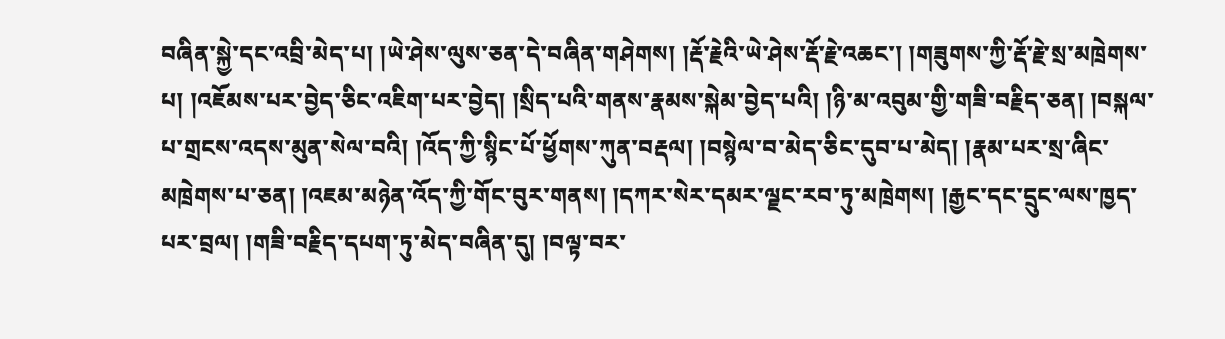བཞིན་སྐྱེ་དང་འབྲི་མེད་པ། །ཡེ་ཤེས་ལུས་ཅན་དེ་བཞིན་གཤེགས། །རྡོ་རྗེའི་ཡེ་ཤེས་རྡོ་རྗེ་འཆང་། །གཟུགས་ཀྱི་རྡོ་རྗེ་སྲ་མཁྲེགས་པ། །འཇོམས་པར་བྱེད་ཅིང་འཇིག་པར་བྱེད། །སྲིད་པའི་གནས་རྣམས་སྐེམ་བྱེད་པའི། །ཉི་མ་འབུམ་གྱི་གཟི་བརྗིད་ཅན། །བསྐལ་པ་གྲངས་འདས་མུན་སེལ་བའི། །འོད་ཀྱི་སྙིང་པོ་ཕྱོགས་ཀུན་བརྡལ། །བསྙེལ་བ་མེད་ཅིང་དུབ་པ་མེད། །རྣམ་པར་སྲ་ཞིང་མཁྲེགས་པ་ཅན། །འཇམ་མཉེན་འོད་ཀྱི་གོང་བུར་གནས། །དཀར་སེར་དམར་ལྗང་རབ་ཏུ་མཁྲེགས། །རྒྱང་དང་དྲུང་ལས་ཁྱད་པར་བྲལ། །གཟི་བརྗིད་དཔག་ཏུ་མེད་བཞིན་དུ། །བལྟ་བར་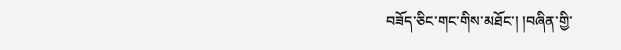བཟོད་ཅིང་གང་གིས་མཐོང་། །བཞིན་གྱི་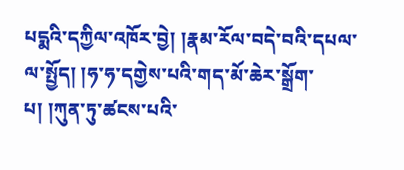པདྨའི་དཀྱིལ་འཁོར་བྱེ། །རྣམ་རོལ་བདེ་བའི་དཔལ་ལ་སྤྱོད། །ཧ་ཧ་དགྱེས་པའི་གད་མོ་ཆེར་སྒྲོག་པ། །ཀུན་ཏུ་ཚངས་པའི་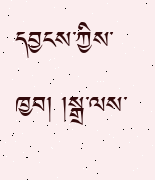དབྱངས་ཀྱིས་ཁྱབ། །སྒྲ་ལས་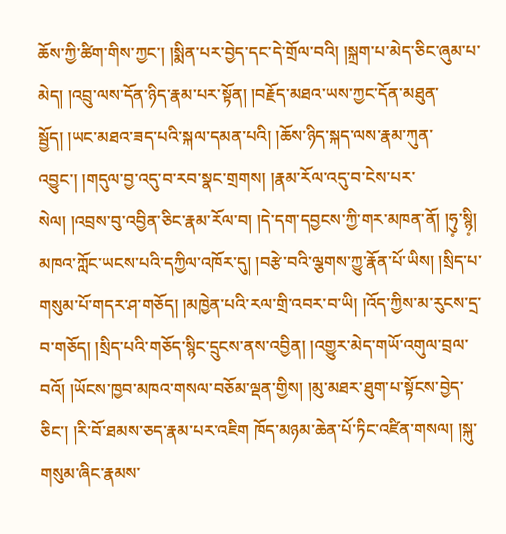ཆོས་ཀྱི་ཚིག་གིས་ཀྱང་། །སྨིན་པར་བྱེད་དང་དེ་གྲོལ་བའི། །སྐྲག་པ་མེད་ཅིང་ཞུམ་པ་མེད། །འབྲུ་ལས་དོན་ཉིད་རྣམ་པར་སྟོན། །བརྗོད་མཐའ་ཡས་ཀྱང་དོན་མཐུན་སྦྱོད། །ཡང་མཐའ་ཟད་པའི་སྐལ་དམན་པའི། །ཆོས་ཉིད་སྐད་ལས་རྣམ་ཀུན་འབྱུང་། །གདུལ་བྱ་འདུ་བ་རབ་སྣང་གྲགས། །རྣམ་རོལ་འདུ་བ་ངེས་པར་སེལ། །འབྲས་བུ་འབྱིན་ཅིང་རྣམ་རོལ་བ། །དེ་དག་དབྱངས་ཀྱི་གར་མཁན་ནོ། །ཧུ༷་སྙི༷། མཁའ་ཀློང་ཡངས་པའི་དཀྱིལ་འཁོར་དུ། །བརྩེ་བའི་ལྕགས་ཀྱུ་རྣོན་པོ་ཡིས། །སྲིད་པ་གསུམ་པོ་གདར་ཤ་གཅོད། །མཁྱེན་པའི་རལ་གྲི་འབར་བ་ཡི། །འོད་ཀྱིས་མ་རུངས་དྲ་བ་གཅོད། །སྲིད་པའི་གཅོད་སྙིང་དྲུངས་ནས་འབྱིན། །འགྱུར་མེད་གཡོ་འགུལ་བྲལ་བའོ། །ཡོངས་ཁྱབ་མཁའ་གསལ་བཅོམ་ལྡན་གྱིས། །མུ་མཐར་ཐུག་པ་སྟོངས་བྱེད་ཅིང་། །རི་བོ་ཐམས་ཅད་རྣམ་པར་འཇིག ཁོད་མཉམ་ཆེན་པོ་ཏིང་འཛིན་གསལ། །སྐུ་གསུམ་ཞིང་རྣམས་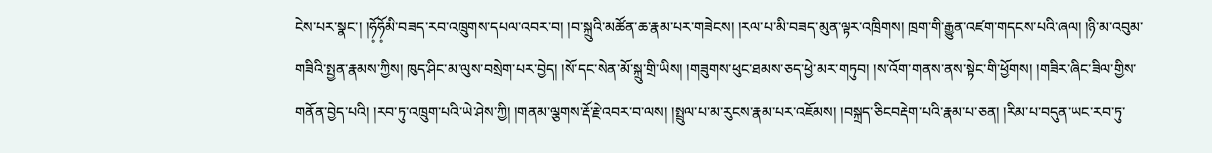ངེས་པར་སྣང་། །ཧོ༷ཧོ༷མི་བཟད་རབ་འཁྲུགས་དཔལ་འབར་བ། །བ་སྐྲུའི་མཚོན་ཆ་རྣམ་པར་གཟེངས། །རལ་པ་མི་བཟད་མུན་ལྟར་འཁྲིགས། ཁྲག་གི་རྒྱུན་འཛག་གདངས་པའི་ཞལ། །ཉི་མ་འབུམ་གཟིའི་སྤྱན་རྣམས་ཀྱིས། ཁུད་ཤིང་མ་ལུས་བསྲེག་པར་བྱེད། །སོ་དང་སེན་མོ་སྐྲུ་གྲི་ཡིས། །གཟུགས་ཕུང་ཐམས་ཅད་ཕྱེ་མར་གཏུབ། །ས་འོག་གནས་ནས་སྟེང་གི་ཕྱོགས། །གཟིར་ཞིང་ཟིལ་གྱིས་གནོན་བྱེད་པའི། །རབ་ཏུ་འཁྲུག་པའི་ཡེ་ཤེས་ཀྱི། །གནམ་ལྕགས་རྡོ་རྗེ་འབར་བ་ལས། །སྤྲུལ་པ་མ་རུངས་རྣམ་པར་འཇོམས། །བསྐྲད་ཅིངབརྡེག་པའི་རྣམ་པ་ཅན། །རིམ་པ་བདུན་ཡང་རབ་ཏུ་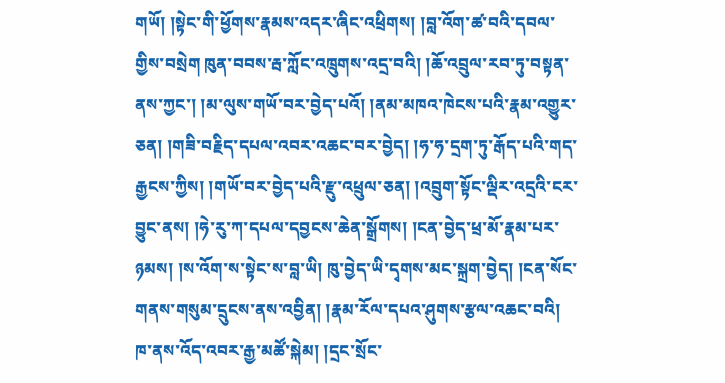གཡོ། །སྟེང་གི་ཕྱོགས་རྣམས་འདར་ཞིང་འཕྲིགས། །བླ་འོག་ཚ་བའི་དབལ་གྱིས་བསྲེག ཁུན་བབས་རྦ་ཀློང་འཁྲུགས་འདྲ་བའི། །ཆོ་འབྲུལ་རབ་ཏུ་བསྟན་ནས་ཀྱང་། །མ་ལུས་གཡོ་བར་བྱེད་པའོ། །ནམ་མཁའ་ཁེངས་པའི་རྣམ་འགྱུར་ཅན། །གཟི་བརྗིད་དཔལ་འབར་འཆང་བར་བྱེད། །ཧ་ཧ་དྲག་ཏུ་རྒོད་པའི་གད་རྒྱངས་ཀྱིས། །གཡོ་བར་བྱེད་པའི་རྫུ་འཕྲུལ་ཅན། །འབྲུག་སྟོང་ལྡིར་འདྲའི་ངར་བྱུང་ནས། །ཧེ་རུ་ཀ་དཔལ་དབྱངས་ཆེན་སྒྲོགས། །ངན་བྱེད་ཕྲ་མོ་རྣམ་པར་ཉམས། །ས་འོག་ས་སྟེང་ས་བླ་ཡི། ཁུ་བྱེད་ཡི་དྭགས་མང་སྐྲག་བྱེད། །ངན་སོང་གནས་གསུམ་དྲུངས་ནས་འབྱིན། །རྣམ་རོལ་དཔའ་ཤུགས་རྩལ་འཆང་བའི། ཁ་ནས་འོད་འབར་རྒྱ་མཚོ་སྐེམ། །དྲང་སྲོང་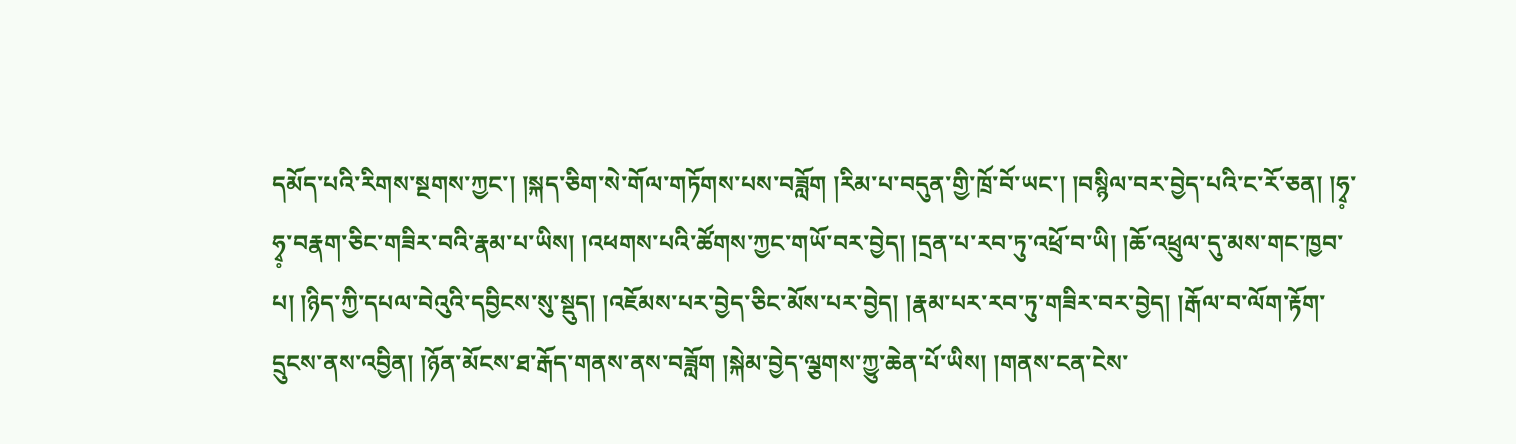དམོད་པའི་རིགས་སྔགས་ཀྱང་། །སྐད་ཅིག་སེ་གོལ་གཏོགས་པས་བཟློག །རིམ་པ་བདུན་གྱི་ཁྲོ་བོ་ཡང་། །བསྙིལ་བར་བྱེད་པའི་ང་རོ་ཅན། །ཧྭ༷་ཧྭ༷་བརྣག་ཅིང་གཟིར་བའི་རྣམ་པ་ཡིས། །འཕགས་པའི་ཚོགས་ཀྱང་གཡོ་བར་བྱེད། །དྲན་པ་རབ་ཏུ་འཕྲོ་བ་ཡི། །ཆོ་འཕྲུལ་དུ་མས་གང་ཁྱབ་པ། །ཉིད་ཀྱི་དཔལ་བེའུའི་དབྱིངས་སུ་སྡུད། །འཇོམས་པར་བྱེད་ཅིང་མོས་པར་བྱེད། །རྣམ་པར་རབ་ཏུ་གཟིར་བར་བྱེད། །རྒོལ་བ་ལོག་རྟོག་དྲུངས་ནས་འབྱིན། །ཉོན་མོངས་ཐ་རྒོད་གནས་ནས་བཟློག །སྐེམ་བྱེད་ལྕགས་ཀྱུ་ཆེན་པོ་ཡིས། །གནས་ངན་ངེས་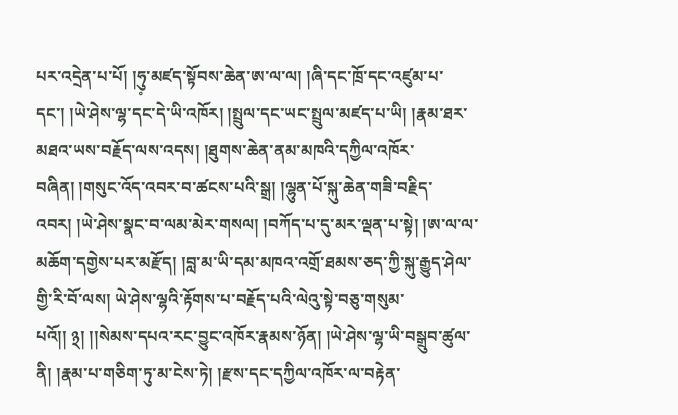པར་འདྲེན་པ་པོ། །ཧུ༷་མཛད་སྟོབས་ཆེན་ཨ་ལ་ལ། །ཞི་དང་ཁྲོ་དང་འཛུམ་པ་དང་། །ཡེ་ཤེས་ལྷ་དང་དེ་ཡི་འཁོར། །སྤྲུལ་དང་ཡང་སྤྲུལ་མཛད་པ་ཡི། །རྣམ་ཐར་མཐའ་ཡས་བརྗོད་ལས་འདས། །ཐུགས་ཆེན་ནམ་མཁའི་དཀྱིལ་འཁོར་བཞིན། །གསུང་འོད་འབར་བ་ཚངས་པའི་སྒྲ། །ལྷུན་པོ་སྐུ་ཆེན་གཟི་བརྗིད་འབར། །ཡེ་ཤེས་སྣང་བ་ལམ་མེར་གསལ། །བཀོད་པ་དུ་མར་ལྡན་པ་སྟེ། །ཨ་ལ་ལ་མཆོག་དགྱེས་པར་མརྫོད། །བླ་མ་ཡི་དམ་མཁའ་འགྲོ་ཐམས་ཅད་ཀྱི་སྐུ་རྒྱུད་ཤེལ་གྱི་རི་བོ་ལས། ཡེ་ཤེས་ལྷའི་རྟོགས་པ་བརྗོད་པའི་ལེའུ་སྟེ་བཅུ་གསུམ་པའོ།། ྅། །།སེམས་དཔའ་རང་བྱུང་འཁོར་རྣམས་ཉོན། །ཡེ་ཤེས་ལྷ་ཡི་བསྒྲུབ་ཚུལ་ནི། །རྣམ་པ་གཅིག་ཏུ་མ་ངེས་ཏེ། །རྫས་དང་དཀྱིལ་འཁོར་ལ་བརྟེན་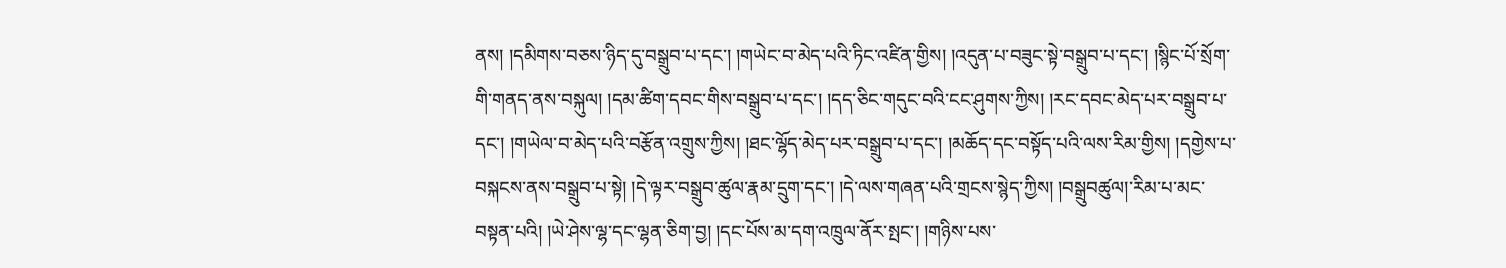ནས། །དམིགས་བཅས་ཉིད་དུ་བསྒྲུབ་པ་དང་། །གཡེང་བ་མེད་པའི་ཏིང་འཛིན་གྱིས། །འདུན་པ་བཟུང་སྟེ་བསྒྲུབ་པ་དང་། །སྙིང་པོ་སྲོག་གི་གནད་ནས་བསྐུལ། །དམ་ཚིག་དབང་གིས་བསྒྲུབ་པ་དང་། །དད་ཅིང་གདུང་བའི་ངང་ཤུགས་ཀྱིས། །རང་དབང་མེད་པར་བསྒྲུབ་པ་དང་། །གཡེལ་བ་མེད་པའི་བརྩོན་འགྲུས་ཀྱིས། །ཐང་ལྷོད་མེད་པར་བསྒྲུབ་པ་དང་། །མཆོད་དང་བསྟོད་པའི་ལས་རིམ་གྱིས། །དགྱེས་པ་བསྐངས་ནས་བསྒྲུབ་པ་སྟེ། །དེ་ལྟར་བསྒྲུབ་ཚུལ་རྣམ་དྲུག་དང་། །དེ་ལས་གཞན་པའི་གྲངས་སྙེད་ཀྱིས། །བསྒྲུབཚུལ།་རིམ་པ་མང་བསྟན་པའི། །ཡེ་ཤེས་ལྷ་དང་ལྷན་ཅིག་བྱ། །དང་པོས་མ་དག་འཁྲུལ་ནོར་སྤང་། །གཉིས་པས་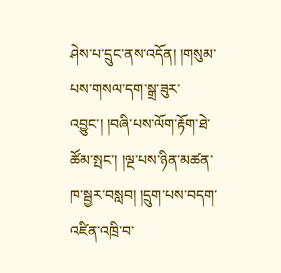ཤེས་པ་དྲུང་ནས་འདོན། །གསུམ་པས་གསལ་དག་སྒྲ་ཟུར་འབྱུང་། །བཞི་པས་ལོག་རྟོག་ཐེ་ཚོམ་སྤང་། །ལྔ་པས་ཉིན་མཚན་ཁ་སྦྱར་བསླབ། །དྲུག་པས་བདག་འཛིན་འཁྲི་བ་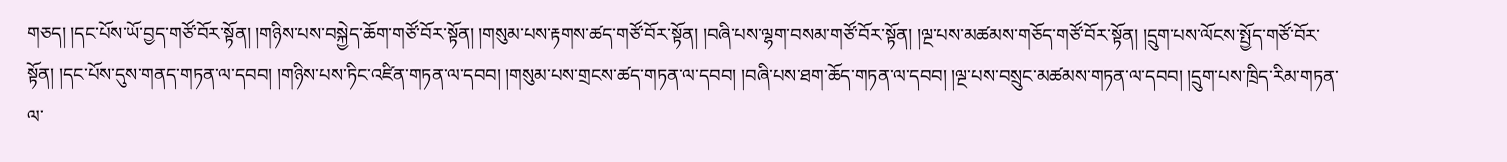གཅད། །དང་པོས་ཡོ་བྱད་གཙོ་བོར་སྟོན། །གཉིས་པས་བསྐྱེད་ཆོག་གཙོ་བོར་སྟོན། །གསུམ་པས་རྟགས་ཚད་གཙོ་བོར་སྟོན། །བཞི་པས་ལྷག་བསམ་གཙོ་བོར་སྟོན། །ལྔ་པས་མཚམས་གཅོད་གཙོ་བོར་སྟོན། །དྲུག་པས་ལོངས་སྤྱོད་གཙོ་བོར་སྟོན། །དང་པོས་དུས་གནད་གཏན་ལ་དབབ། །གཉིས་པས་ཏིང་འཛིན་གཏན་ལ་དབབ། །གསུམ་པས་གྲངས་ཚད་གཏན་ལ་དབབ། །བཞི་པས་ཐག་ཆོད་གཏན་ལ་དབབ། །ལྔ་པས་བསྲུང་མཚམས་གཏན་ལ་དབབ། །དྲུག་པས་ཁྲིད་རིམ་གཏན་ལ་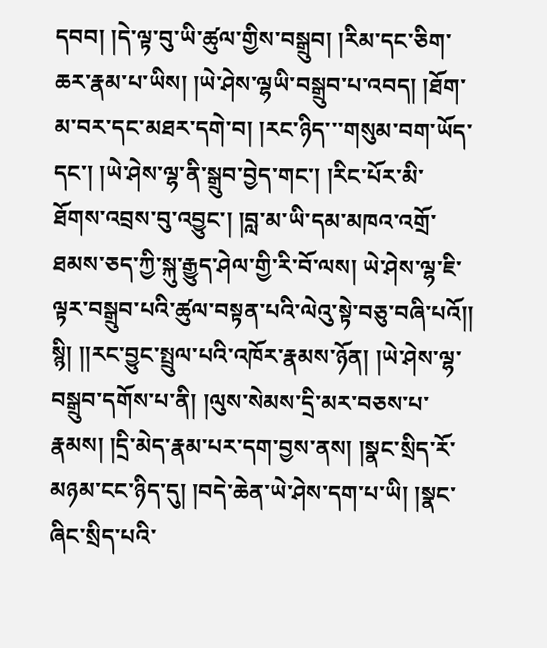དབབ། །དེ་ལྟ་བུ་ཡི་ཚུལ་གྱིས་བསྒྲུབ། །རིམ་དང་ཅིག་ཆར་རྣམ་པ་ཡིས། །ཡེ་ཤེས་ལྷཡི་བསྒྲུབ་པ་འབད། །ཐོག་མ་བར་དང་མཐར་དགེ་བ། །རང་ཉིད་་་གསུམ་བག་ཡོད་དང་། །ཡེ་ཤེས་ལྷ་ནི་སྒྲུབ་བྱེད་གང་། །རིང་པོར་མི་ཐོགས་འབྲས་བུ་འབྱུང་། །བླ་མ་ཡི་དམ་མཁའ་འགྲོ་ཐམས་ཅད་ཀྱི་སྐུ་རྒྱུད་ཤེལ་གྱི་རི་བོ་ལས། ཡེ་ཤེས་ལྷ་ཇི་ལྟར་བསྒྲུབ་པའི་ཚུལ་བསྟན་པའི་ལེའུ་སྟེ་བཅུ་བཞི་པའོ།། སྙི། །།རང་བྱུང་སྤྲུལ་པའི་འཁོར་རྣམས་ཉོན། །ཡེ་ཤེས་ལྷ་བསྒྲུབ་དགོས་པ་ནི། །ལུས་སེམས་དྲི་མར་བཅས་པ་རྣམས། །དྲི་མེད་རྣམ་པར་དག་བྱས་ནས། །སྣང་སྲིད་རོ་མཉམ་ངང་ཉིད་དུ། །བདེ་ཆེན་ཡེ་ཤེས་དག་པ་ཡི། །སྣང་ཞིང་སྲིད་པའི་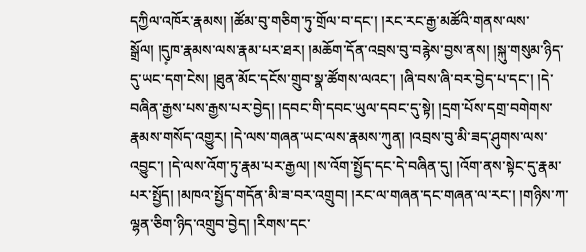དཀྱིལ་འཁོར་རྣམས། །ཚོམ་བུ་གཅིག་ཏུ་གྲོལ་བ་དང་། །རང་རང་རྒྱ་མཚོའི་གནས་ལས་སྒྲོལ། །དུ༷ཁ་རྣམས་ལས་རྣམ་པར་ཐར། །མཆོག་དོན་འབྲས་བུ་བརྙེས་བྱས་ནས། །སྐུ་གསུམ་ཉིད་དུ་ཡང་དག་ངེས། །ཐུན་མོང་དངོས་གྲུབ་སྣ་ཚོགས་ལའང་། །ཞི་བས་ཞི་བར་བྱེད་པ་དང་། །དེ་བཞིན་རྒྱས་པས་རྒྱས་པར་བྱེད། །དབང་གི་དབང་ཡུལ་དབང་དུ་སྟེ། །དྲག་པོས་དགྲ་བགེགས་རྣམས་གསོད་འགྱུར། །དེ་ལས་གཞན་ཡང་ལས་རྣམས་ཀུན། །འབྲས་བུ་མི་ཟད་ཤུགས་ལས་འབྱུང་། །དེ་ལས་འོག་ཏུ་རྣམ་པར་རྒྱལ། །ས་འོག་སྤྱོད་དང་དེ་བཞིན་དུ། །འོག་ནས་སྟེང་དུ་རྣམ་པར་སྤྱོད། །མཁའ་སྤྱོད་གདོན་མི་ཟ་བར་འགྲུབ། །རང་ལ་གཞན་དང་གཞན་ལ་རང་། །གཉིས་ཀ་ལྷན་ཅིག་ཉིད་འགྲུབ་བྱེད། །རིགས་དང་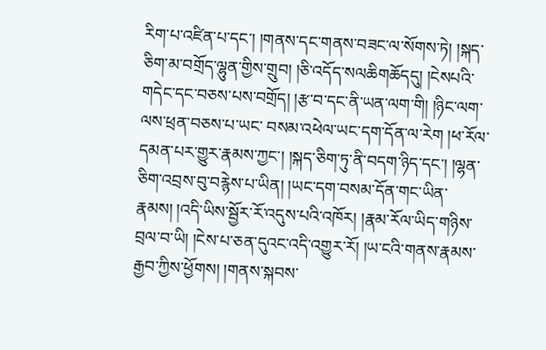རིག་པ་འཛིན་པ་དང་། །གནས་དང་གནས་བཟང་ལ་སོགས་ཏེ། །སྐད་ཅིག་མ་བགྲོད་ལྷུན་གྱིས་གྲུབ། །ཅི་འདོད་སལཆིགཆོདདུ། །ངེསཔའི་གདེང་དང་བཅས་པས་བགྲོད། །རྩ་བ་དང་ནི་ཡན་ལག་གི། །ཉིང་ལག་ལས་ཕྲན་བཅས་པ་ཡང་ བསམ་འཕེལ་ཡང་དག་དོན་ལ་རེག །ཕ་རོལ་དམན་པར་གྱུར་རྣམས་ཀྱང་། །སྐད་ཅིག་ཏུ་ནི་བདག་ཉིད་དང་། །ལྷན་ཅིག་འབྲས་བུ་བརྙེས་པ་ཡིན། །ཡང་དག་བསམ་དོན་གང་ཡིན་རྣམས། །འདི་ཡིས་སྦྱོར་རོ་འདུས་པའི་འཁོར། །རྣམ་རོལ་ཡིད་གཉིས་བྲལ་བ་ཡི། །ངེས་པ་ཅན་དུའང་འདི་འགྱུར་རོ། །ཡ་ངའི་གནས་རྣམས་རྒྱབ་ཀྱིས་ཕྱོགས། །གནས་སྐབས་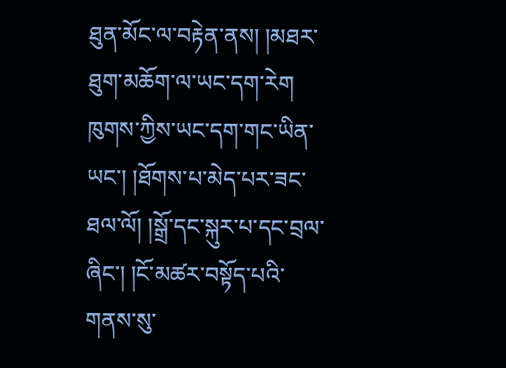ཐུན་མོང་ལ་བརྟེན་ནས། །མཐར་ཐུག་མཆོག་ལ་ཡང་དག་རེག ཁུགས་ཀྱིས་ཡང་དག་གང་ཡིན་ཡང་། །ཐོགས་པ་མེད་པར་ཟང་ཐལ་ལོ། །སྒྲོ་དང་སྐུར་པ་དང་བྲལ་ཞིང་། །ངོ་མཚར་བསྟོད་པའི་གནས་སུ་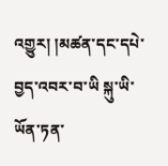འགྱུར། །མཚན་དང་དཔེ་བྱད་འབར་བ་ཡི སྐུ་ཡི་ཡོན་ཏན་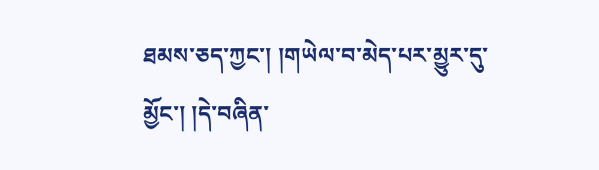ཐམས་ཅད་ཀྱང་། །གཡེལ་བ་མེད་པར་མྱུར་དུ་མྱོང་། །དེ་བཞིན་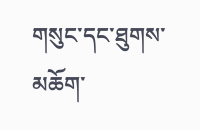གསུང་དང་ཐུགས་མཆོག་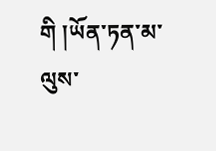གི །ཡོན་ཏན་མ་ལུས་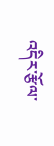འདིར་རྩོལ་